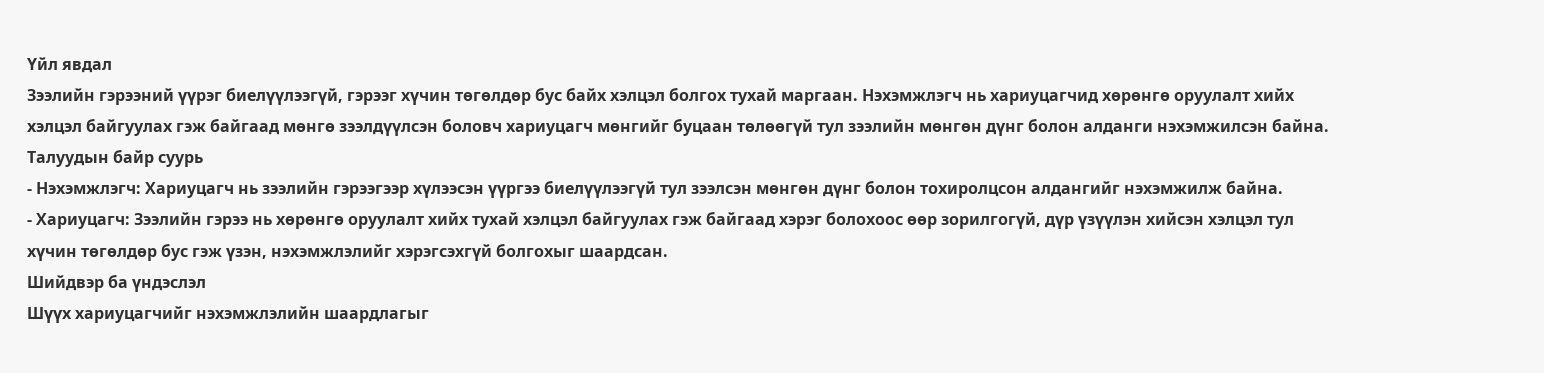Үйл явдал
Зээлийн гэрээний үүрэг биелүүлээгүй, гэрээг хүчин төгөлдөр бус байх хэлцэл болгох тухай маргаан. Нэхэмжлэгч нь хариуцагчид хөрөнгө оруулалт хийх хэлцэл байгуулах гэж байгаад мөнгө зээлдүүлсэн боловч хариуцагч мөнгийг буцаан төлөөгүй тул зээлийн мөнгөн дүнг болон алданги нэхэмжилсэн байна.
Талуудын байр суурь
- Нэхэмжлэгч: Хариуцагч нь зээлийн гэрээгээр хүлээсэн үүргээ биелүүлээгүй тул зээлсэн мөнгөн дүнг болон тохиролцсон алдангийг нэхэмжилж байна.
- Хариуцагч: Зээлийн гэрээ нь хөрөнгө оруулалт хийх тухай хэлцэл байгуулах гэж байгаад хэрэг болохоос өөр зорилгогүй, дүр үзүүлэн хийсэн хэлцэл тул хүчин төгөлдөр бус гэж үзэн, нэхэмжлэлийг хэрэгсэхгүй болгохыг шаардсан.
Шийдвэр ба үндэслэл
Шүүх хариуцагчийг нэхэмжлэлийн шаардлагыг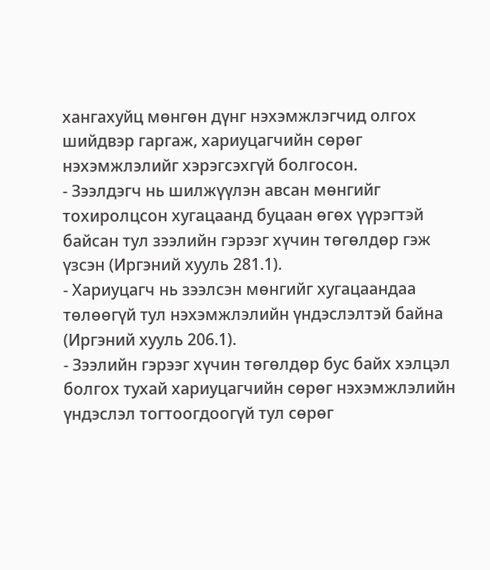хангахуйц мөнгөн дүнг нэхэмжлэгчид олгох шийдвэр гаргаж, хариуцагчийн сөрөг нэхэмжлэлийг хэрэгсэхгүй болгосон.
- Зээлдэгч нь шилжүүлэн авсан мөнгийг тохиролцсон хугацаанд буцаан өгөх үүрэгтэй байсан тул зээлийн гэрээг хүчин төгөлдөр гэж үзсэн (Иргэний хууль 281.1).
- Хариуцагч нь зээлсэн мөнгийг хугацаандаа төлөөгүй тул нэхэмжлэлийн үндэслэлтэй байна (Иргэний хууль 206.1).
- Зээлийн гэрээг хүчин төгөлдөр бус байх хэлцэл болгох тухай хариуцагчийн сөрөг нэхэмжлэлийн үндэслэл тогтоогдоогүй тул сөрөг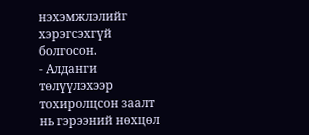нэхэмжлэлийг хэрэгсэхгүй болгосон.
- Алданги төлүүлэхээр тохиролцсон заалт нь гэрээний нөхцөл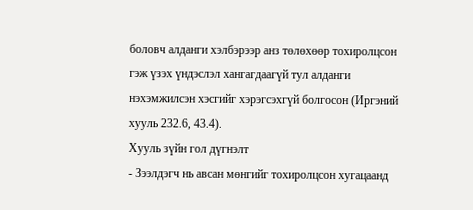боловч алданги хэлбэрээр анз төлөхөөр тохиролцсон гэж үзэх үндэслэл хангагдаагүй тул алданги нэхэмжилсэн хэсгийг хэрэгсэхгүй болгосон (Иргэний хууль 232.6, 43.4).
Хууль зүйн гол дүгнэлт
- Зээлдэгч нь авсан мөнгийг тохиролцсон хугацаанд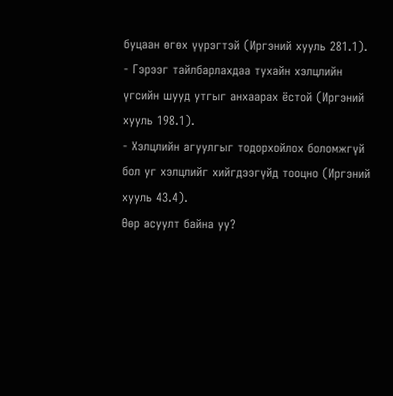буцаан өгөх үүрэгтэй (Иргэний хууль 281.1).
- Гэрээг тайлбарлахдаа тухайн хэлцлийн үгсийн шууд утгыг анхаарах ёстой (Иргэний хууль 198.1).
- Хэлцлийн агуулгыг тодорхойлох боломжгүй бол уг хэлцлийг хийгдээгүйд тооцно (Иргэний хууль 43.4).
Өөр асуулт байна уу?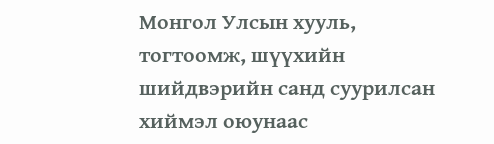Монгол Улсын хууль, тогтоомж, шүүхийн шийдвэрийн санд суурилсан хиймэл оюунаас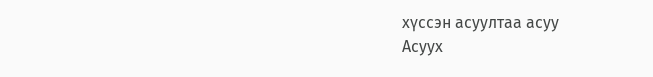хүссэн асуултаа асуу
Асуух